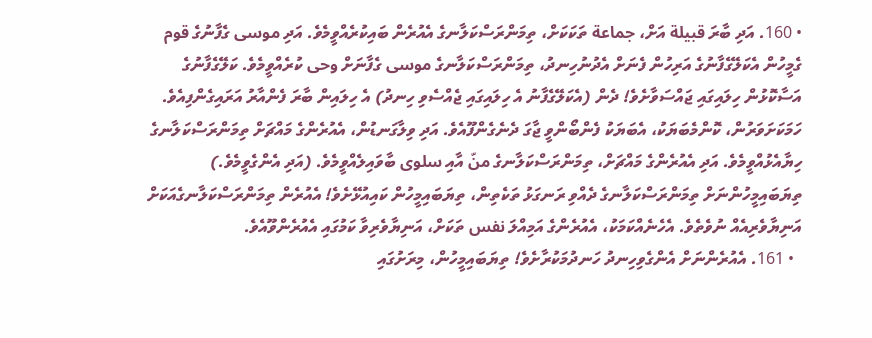• 160. އަދި ބާރަ قبيلة އަށް، جماعة ތަކަކަށް، ތިމަންރަސްކަލާނގެ އެއުރެން ބައިކުރެއްވީމެވެ. އަދި موسى ގެފާނުގެ قوم ގެމީހުން އެކަލޭގެފާނުގެ އަރިހުން ފެނަށް އެދުނުހިނދު، ތިމަންރަސްކަލާނގެ موسى ގެފާނަށް وحى ކުރެއްވީމެވެ. ކަލޭގެފާނުގެ އަސާކޮޅުން ހިލައިގައި ޖައްސަވާށެވެ! ދެން (އެކަލޭގެފާނު އެ ހިލައިގައި ޖެއްސެވި ހިނދު) އެ ހިލައިން ބާރަ ފެންއާރު އަރައިގެންފިއެވެ. ހަމަކަށަވަރުން، ކޮންމެބަޔަކު، އެބަޔަކު ފެންބޯންވީ ޖާގަ ދެނެގެންފޫއެވެ. އަދި ވިލާގަނޑުން، އެއުރެންގެ މައްޗަށް ތިމަންރަސްކަލާނގެ ހިޔާއެޅުއްވީމެވެ. އަދި އެއުރެންގެ މައްޗަށް، ތިމަންރަސްކަލާނގެ منّ އާއި سلوى ބާވައިލެއްވީމެވެ. (އަދި އެންގެވީމެވެ.) ތިޔަބައިމީހުންނަށް ތިމަންރަސްކަލާނގެ ދެއްވި ރަނގަޅު ތަކެތިން، ތިޔަބައިމީހުން ކައިއުޅޭށެވެ! އެއުރެން ތިމަންރަސްކަލާނގެއަކަށް އަނިޔާވެރިއެއް ނުވެތެވެ. އެހެނެއްކަމަކު، އެއުރެންގެ އަމިއްލަ نفس ތަކަށް، އަނިޔާވެރިވާ ކަމުގައި އެއުރެންވޫއެވެ.
  • 161. އެއުރެންނަށް އެންގެވިހިނދު ހަނދުމަކުރާށެވެ! ތިޔަބައިމީހުން، މިރަށުގައި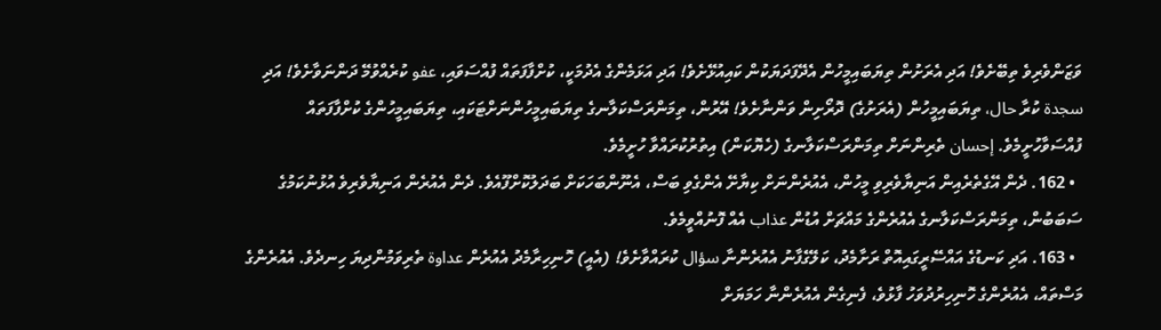ވަޒަންވެރިވެ ތިބޭށެވެ! އަދި އެރަށުން ތިޔަބައިމީހުން އެދޭފަދަޔަކުން ކައިއުޅޭށެވެ! އަދި އަޅަމެންގެ އެދުމަކީ، ކުށްފާފަތައް ފުއްސަވައި، عفو ކުރެއްވުމޭ ދަންނަވާށެވެ! އަދި سجدة ކުރާ حال، ތިޔަބައިމީހުން (އެރަށުގެ) ދޮރޯށިން ވަންނާށެވެ! އޭރުން، ތިމަންރަސްކަލާނގެ ތިޔަބައިމީހުންނަށްޓަކައި، ތިޔަބައިމީހުންގެ ކުށްފާފަތައް ފުއްސަވާހުށީމެވެ. إحسان ތެރިންނަށް ތިމަންރަސްކަލާނގެ (ހެޔޮކަން) އިތުރުކުރައްވާ ހުށީމެވެ.
  • 162. ދެން އޭގެތެރެއިން އަނިޔާވެރިވި މީހުން، އެއުރެންނަށް ކިޔާށޭ އެންގެވި ބަސް، އެނޫންބަހަކަށް ބަދަލުކޮށްފޫއެވެ. ދެން އެއުރެން އަނިޔާވެރިވެ އުޅުނުކަމުގެ ސަބަބުން، ތިމަންރަސްކަލާނގެ އެއުރެންގެ މައްޗަށް އުޑުން عذاب އެއް ފޮނުއްވީމެވެ.
  • 163. އަދި ކަނޑުގެ އައްސޭރީގައިއޮތް ރަށާމެދު، ކަލޭގެފާނު އެއުރެންނާ سؤال ކުރައްވާށެވެ! (އެއީ) ހޮނިހިރާމެދު އެއުރެން عداوة ތެރިވަމުންދިޔަ ހިނދެވެ. އެއުރެންގެ މަސްތައް، އެއުރެންގެ ހޮނިހިރުދުވަހު ފާޅުވެ، ފެނިގެން އެއުރެންނާ ހަމަޔަށް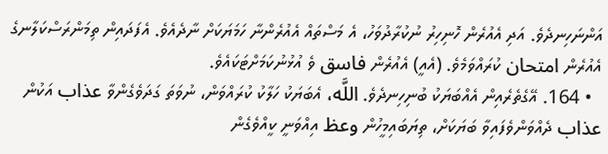އަންނަހިނދެވެ. އަދި އެއުރެން ހޮނިހިރު ނުކުރާދުވަހު، އެ މަސްތައް އެއުރެންނާ ހަމަޔަކަށް ނާދެއެވެ. އެފަދައިން ތިމަންރަސްކަލާނގެ އެއުރެން امتحان ކުރައްވަމެވެ. (އެއީ) އެއުރެން فاسق ވެ އުޅުނުކަމަށްޓަކައެވެ.
  • 164. އޭގެތެރެއިން އެއްބަޔަކު ބުނިހިނދެވެ. اللَّه، އެބަޔަކު ހަލާކު ކުރައްވަން، ނުވަތަ ގަދަވެގެންވާ عذاب އަކުން عذاب ދެއްވަންވެފައިވާ ބަޔަކަށް، ތިޔަބައިމީހުން وعظ އިއްވަނީ ކީއްވެގެން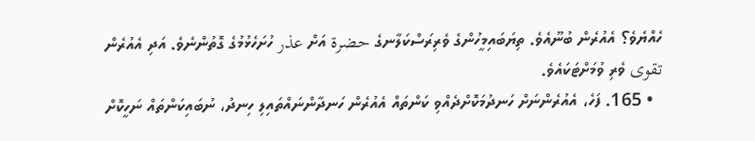ހެއްޔެވެ؟ އެއުރެން ބުނޫއެވެ. ތިޔަބައިމީހުންގެ ވެރިރަސްކަލާނގެ حضرة އަށް عذر ހުށަހެޅުމުގެ ގޮތުންނެވެ. އަދި އެއުރެން تقوى ވެރި ވުމަށްޓަކައެވެ.
  • 165. ފަހެ، އެއުރެންނަށް ހަނދުމަކޮށްދެއްވި ކަންތައް އެއުރެން ހަނދާންނައްތައިލި ހިނދު، ނުބައިކަންތައް ނަހީކޮށް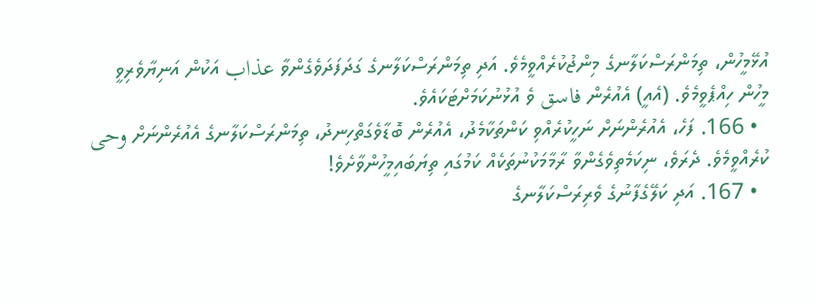އުޅޭމީހުން، ތިމަންރަސްކަލާނގެ މިންޖުކުރެއްވީމެވެ. އަދި ތިމަންރަސްކަލާނގެ ގަދަފަދަވެގެންވާ عذاب އަކުން އަނިޔާވެރިވީ މީހުން ހިއްޕެވީމެވެ. (އެއީ) އެއުރެން فاسق ވެ އުޅުނުކަމަށްޓަކައެވެ.
  • 166. ފަހެ، އެއުރެންނަށް ނަހީކުރެއްވި ކަންތަކާމެދު، އެއުރެން ބޮޑާވެގަތްހިނދު، ތިމަންރަސްކަލާނގެ އެއުރެންނަށް وحى ކުރެއްވީމެވެ. ދެރަވެ، ނިކަމެތިވެގެންވާ ރާމާމަކުނުތަކެއް ކަމުގައި ތިޔަބައިމީހުންވާށެވެ!
  • 167. އަދި ކަލޭގެފާނުގެ ވެރިރަސްކަލާނގެ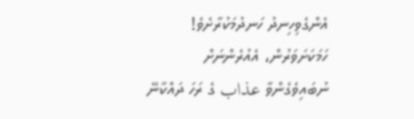އެންގެވިހިނދު ހަނދުމަކުރާށެވެ! ހަމަކަށަވަރުން، އެއުރެންނަށް ނުބައިވެގެންވާ عذاب ގެ ރަހަ ދައްކާނޭ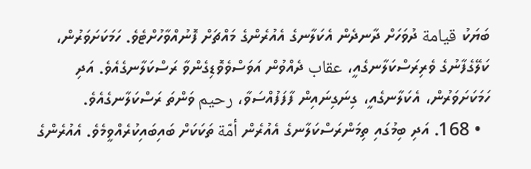ބަޔަކު قيامة ދުވަހަށް ދާނދެން އެކަލާނގެ އެއުރެންގެ މައްޗަށް ފޮނުއްވާހުށްޓެވެ. ހަމަކަށަވަރުން، ކަލޭގެފާނުގެ ވެރިރަސްކަލާނގެއީ، عقاب ދެއްވުން އަވަސްވެވޮޑިގެންވާ ރަސްކަލާނގެއެވެ. އަދި ހަމަކަށަވަރުން، އެކަލާނގެއީ، ގިނަގިނައިން ފާފަފުއްސަވާ، رحيم ވަންތަ ރަސްކަލާނގެއެވެ.
  • 168. އަދި ބިމުގައި ތިމަންރަސްކަލާނގެ އެއުރެން أمّة ތަކަކަށް ބައިބައިކުރެއްވީމެވެ. އެއުރެންގެ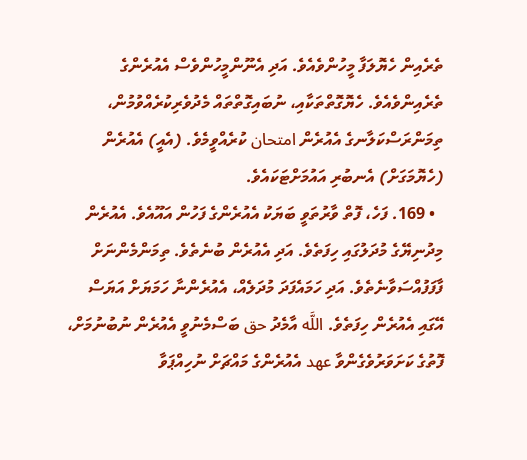ތެރެއިން ހެޔޮލަފާ މީހުންވެއެވެ. އަދި އެނޫންމީހުންވެސް އެއުރެންގެ ތެރެއިންވެއެވެ. ހެޔޮގޮތްތަކާއި، ނުބައިގޮތްތައް މެދުވެރިކުރެއްވުމުން، ތިމަންރަސްކަލާނގެ އެއުރެން امتحان ކުރެއްވީމެވެ. (އެއީ) އެއުރެން (ހެޔޮމަގަށް) އެނބުރި އައުމަށްޓަކައެވެ.
  • 169. ފަހެ، ފޮތް ވާރުތަވީ ބަޔަކު އެއުރެންގެ ފަހުން އައޫއެވެ. އެއުރެން މިދުނިޔޭގެ މުދަލުގައި ހިފަތެވެ. އަދި އެއުރެން ބުނެތެވެ. ތިމަންމެންނަށް ފާފަފުއްސަވާނެތެވެ. އަދި ހަމައެފަދަ މުދަލެއް، އެއުރެންނާ ހަމަޔަށް އަޔަސް އޭގައި އެއުރެން ހިފަތެވެ. اللَّه އާމެދު حق ބަސްމެނުވީ އެއުރެން ނުބުނުމަށް، ފޮތުގެ ކަށަވަރުވެގެންވާ عهد އެއުރެންގެ މައްޗަށް ނުހިއްޕަވާ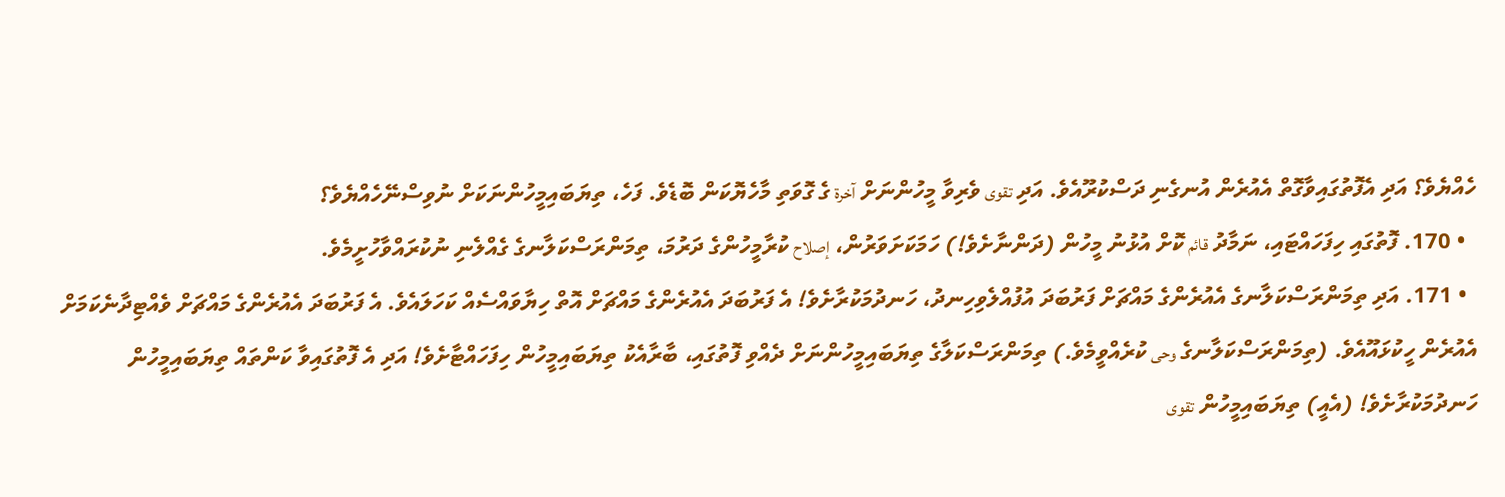ހެއްޔެވެ؟ އަދި އެފޮތުގައިވާގޮތް އެއުރެން އުނގެނި ދަސްކުރޫއެވެ. އަދި تقوى ވެރިވާ މީހުންނަށް آخرة ގެ ގޮވަތި މާހެޔޮކަން ބޮޑެވެ. ފަހެ، ތިޔަބައިމީހުންނަކަށް ނުވިސްނޭހެއްޔެވެ؟
  • 170. ފޮތުގައި ހިފަހައްޓައި، ނަމާދު قائم ކޮށް އުޅުނު މީހުން (ދަންނާށެވެ!) ހަމަކަށަވަރުން، إصلاح ކުރާމީހުންގެ ދަރުމަ، ތިމަންރަސްކަލާނގެ ގެއްލެނި ނުކުރައްވާހުށީމެވެ.
  • 171. އަދި ތިމަންރަސްކަލާނގެ އެއުރެންގެ މައްޗަށް ފަރުބަދަ އުފުއްލެވިހިނދު، ހަނދުމަކުރާށެވެ! އެ ފަރުބަދަ އެއުރެންގެ މައްޗަށް އޮތް ހިޔާވައްސެއް ކަހަލައެވެ. އެ ފަރުބަދަ އެއުރެންގެ މައްޗަށް ވެއްޓިދާނެކަމަށް އެއުރެން ހީކުޅައޫއެވެ. (ތިމަންރަސްކަލާނގެ وحى ކުރެއްވީމެވެ.) ތިމަންރަސްކަލާގެ ތިޔަބައިމީހުންނަށް ދެއްވި ފޮތުގައި، ބާރާއެކު ތިޔަބައިމީހުން ހިފަހައްޓާށެވެ! އަދި އެ ފޮތުގައިވާ ކަންތައް ތިޔަބައިމީހުން ހަނދުމަކުރާށެވެ! (އެއީ) ތިޔަބައިމީހުން تقوى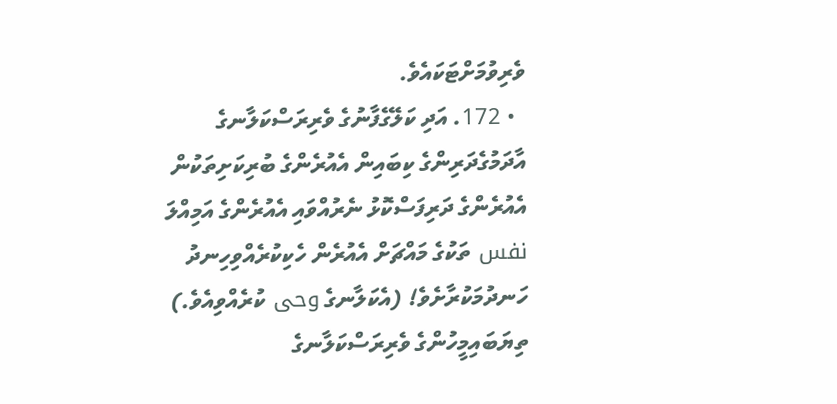ވެރިވުމަށްޓަކައެވެ.
  • 172. އަދި ކަލޭގެފާނުގެ ވެރިރަސްކަލާނގެ އާދަމުގެދަރިންގެ ކިބައިން އެއުރެންގެ ބުރިކަށިތަކުން އެއުރެންގެ ދަރިފަސްކޮޅު ނެރުއްވައި އެއުރެންގެ އަމިއްލަ نفس ތަކުގެ މައްޗަށް އެއުރެން ހެކިކުރެއްވިހިނދު ހަނދުމަކުރާށެވެ! (އެކަލާނގެ وحى ކުރެއްވިއެވެ.) ތިޔަބައިމީހުންގެ ވެރިރަސްކަލާނގެ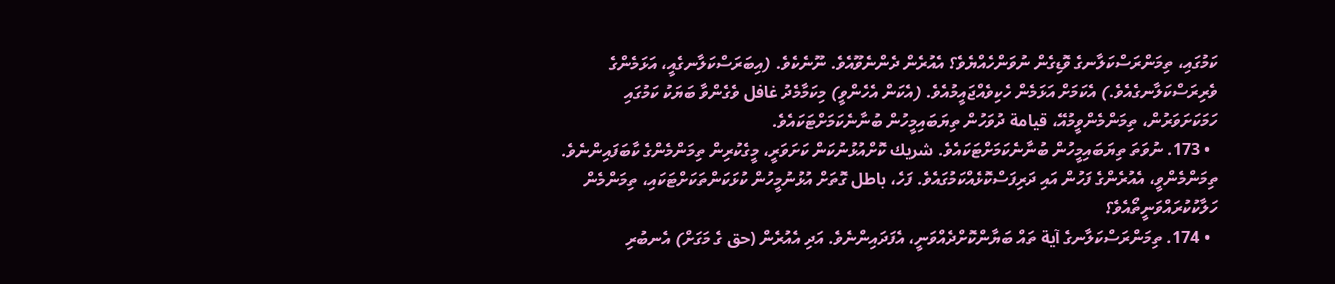ކަމުގައި، ތިމަންރަސްކަލާނގެ ވޮޑިގެން ނުވަންހެއްޔެވެ؟ އެއުރެން ދެންނެވޫއެވެ. ނޫނެކެވެ. (އިބަރަސްކަލާނގެއީ، އަޅަމެންގެ ވެރިރަސްކަލާނގެއެވެ.) އެކަމަށް އަޅަމެން ހެކިވެއްޖައީމުއެވެ. (އެކަން އެހެންވީ) މިކަމާމެދު غافل ވެގެންވާ ބަޔަކު ކަމުގައި ހަމަކަށަވަރުން، ތިމަންމެންވީމުއޭ، قيامة ދުވަހުން ތިޔަބައިމީހުން ބުނާނެކަމަށްޓަކައެވެ.
  • 173. ނުވަތަ ތިޔަބައިމީހުން ބުނާނެކަމަށްޓަކައެވެ. شريك ކޮށްއުޅުނުކަން ކަށަވަރީ، މީގެކުރިން ތިމަންމެންގެ ކާބަފައިންނެވެ. ތިމަންމެންވީ، އެއުރެންގެ ފަހުން އައި ދަރިފަސްކޮޅެއްކަމުގައެވެ. ފަހެ، باطل ގޮތަށް އުޅުނުމީހުން ކުޅަކަންތަކަށްޓަކައި، ތިމަންމެން ހަލާކުކުރައްވަނީތޯއެވެ؟
  • 174. ތިމަންރަސްކަލާނގެ آية ތައް ބަޔާންކޮށްދެއްވަނީ، އެފަދައިންނެވެ. އަދި އެއުރެން (حق ގެ މަގަށް) އެނބުރި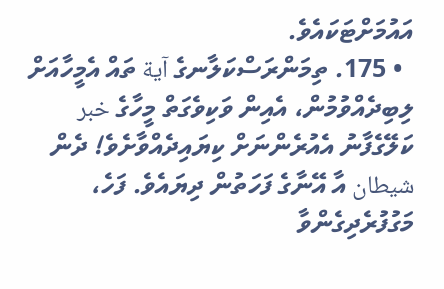އައުމަށްޓަކައެވެ.
  • 175. ތިމަންރަސްކަލާނގެ آية ތައް އެމީހާއަށް ލިބިދެއްވުމުން، އެއިން ވަކިވެގަތް މީހާގެ خبر ކަލޭގެފާނު އެއުރެންނަށް ކިޔައިދެއްވާށެވެ! ދެން شيطان އާ އޭނާގެ ފަހަތުން ދިޔައެވެ. ފަހެ، މަގުފުރެދިގެންވާ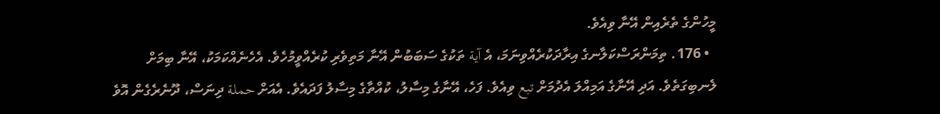މީހުންގެ ތެރެއިން އޭނާ ވިއެވެ.
  • 176. ތިމަންރަސްކަލާނގެ އިރާދަކުރެއްވިނަމަ، އެ آية ތަކުގެ ސަބަބުން އޭނާ މަތިވެރި ކުރެއްވީމުހެވެ. އެހެނެއްކަމަކު، އޭނާ ބިމަށް ލެނބިގަތެވެ. އަދި އޭނާގެ އަމިއްލަ އެދުމަށް تبع ވިއެވެ. ފަހެ، އޭނާގެ މިސާލު، ކުއްތާގެ މިސާލު ފަދައެވެ. އެއަށް حملة ދިނަސް، ދޫނެރެގެން އޮވެ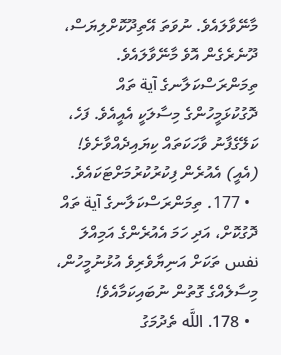މާނޭވާލައެވެ. ނުވަތަ އޭތިދޫކޮށްލިޔަސް، ދޫނެރެގެން އޮވެ މާނޭވާލައެވެ. ތިމަންރަސްކަލާނގެ آية ތައް ދޮގުކުޅަމީހުންގެ މިސާލަކީ އެއީއެވެ. ފަހެ، ކަލޭގެފާނު ވާހަކަތައް ކިޔައިދެއްވާށެވެ! (އެއީ) އެއުރެން ފިކުރުކުރުމަށްޓަކައެވެ.
  • 177. ތިމަންރަސްކަލާނގެ آية ތައް ދޮގުކޮށް، އަދި ހަމަ އެއުރެންގެ އަމިއްލަ نفس ތަކަށް އަނިޔާވެރިވެ އުޅުނުމީހުން، މިސާލެއްގެ ގޮތުން ނުބައިކަމާއެވެ!
  • 178. اللَّه ތެދުމަގު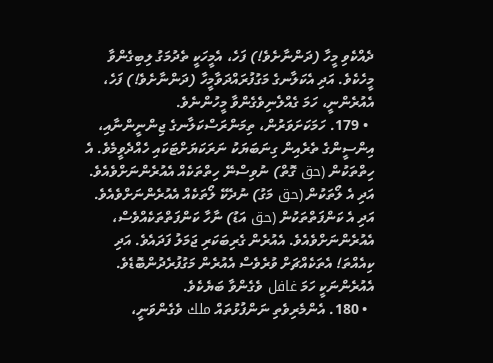ދެއްކެވި މީހާ (ދަންނާށެވެ!) ފަހެ، އެމީހަކީ ތެދުމަގު ލިބިގެންވާ މީހެކެވެ. އަދި އެކަލާނގެ މަގުފުރައްދަވާމީހާ (ދަންނާށެވެ!) ފަހެ، އެއުރެންނީ، ހަމަ ގެއްލެނިވެގެންވާ މީހުންނެވެ.
  • 179. ހަމަކަށަވަރުން، ތިމަންރަސްކަލާނގެ ޖިންނީންނާއި، އިންސީންގެ ތެރެއިން ގިނަބަޔަކު ނަރަކަޔަށްޓަކައި ހެއްދެވީމެވެ. އެ ހިތްތަކުން (حق ގޮތް) ނުވިސްނޭ ހިތްތަކެއް އެއުރެންނަށްވެއެވެ. އަދި އެ ލޯތަކުން (حق މަގު) ނުދެކޭ ލޯތަކެއް އެއުރެންނަށްވެއެވެ. އަދި އެ ކަންފަތްތަކުން (حق އަޑު) ނާހާ ކަންފަތްތަކެއްވެސް، އެއުރެންނަށްވެއެވެ. އެއުރެން ގެރިބަކަރި ޖަމަލު ފަދައެވެ. އަދި ކިއެއްތަ! އެތަކެއްޗަށް ވުރެވެސް އެއުރެން މަގުފުރެދުންބޮޑެވެ. އެއުރެންނަކީ ހަމަ غافل ވެގެންވާ ބަޔެކެވެ.
  • 180. އެންމެރިވެތި ނަންފުޅުތައް ملك ވެގެންވަނީ،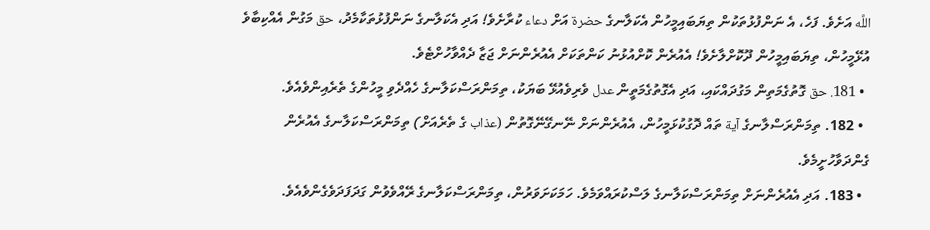اللَّه އަށެވެ. ފަހެ، އެ ނަންފުޅުތަކުން ތިޔަބައިމީހުން އެކަލާނގެ حضرة އަށް دعاء ކުރާށެވެ! އަދި އެކަލާނގެ ނަންފުޅުތަކާމެދު، حق މަގުން އެއްކިބާވެ އުޅޭމީހުން، ތިޔަބައިމީހުން ދޫކޮށްލާށެވެ! އެއުރެން ކޮށްއުޅުނު ކަންތަކަށް އެއުރެންނަށް ޖަޒާ ދެއްވާހުށްޓެވެ.
  • 181. حق ގޮތުގެމަތިން މަގުދައްކައި، އަދި އެގޮތުގެމަތީން عدل ވެރިވެއުޅޭ ބަޔަކު، ތިމަންރަސްކަލާނގެ ހެއްދެވި މީހުންގެ ތެރެއިންވެއެވެ.
  • 182. ތިމަންރަސްލާނގެ آية ތައް ދޮގުކުޅަމީހުން، އެއުރެންނަށް ނޭނގޭނޭގޮތުން (عذاب ގެ ތެރެއަށް) ތިމަންރަސްކަލާނގެ އެއުރެން ގެންދަވާހުށީމެވެ.
  • 183. އަދި އެއުރެންނަށް ތިމަންރަސްކަލާނގެ ލަސްކުރައްވަމެވެ. ހަމަކަށަވަރުން، ތިމަންރަސްކަލާނގެ ރޭއްވެވުން ގަދަފަދަވެގެންވެއެވެ.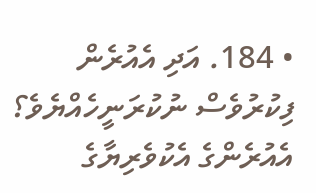• 184. އަދި އެއުރެން ފިކުރުވެސް ނުކުރަނީހެއްޔެވެ؟ އެއުރެންގެ އެކުވެރިޔާގެ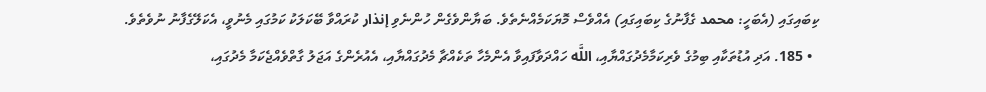ކިބައިގައި (އެބަހީ: محمد ގެފާނުގެ ކިބައިގައި) އެއްވެސް މޮޔަކަމެއްނެތެވެ. ބަޔާންވެގެން ހުންނެވި إنذار ކުރައްވާ ބޭކަލަކު ކަމުގައި މެނުވީ، އެކަލޭގެފާނު ނުވެތެވެ.
  • 185. އަދި އުޑުތަކާއި ބިމުގެ ވެރިކަމާމެދުގައްޔާއި، اللَّه ހައްދަވާފައިވާ އެންމެހާ ތަކެއްޗާ މެދުގައްޔާއި، އެއުރެންގެ އަޖަލު ގާތްވެއްޖެކަމާ މެދުގައި،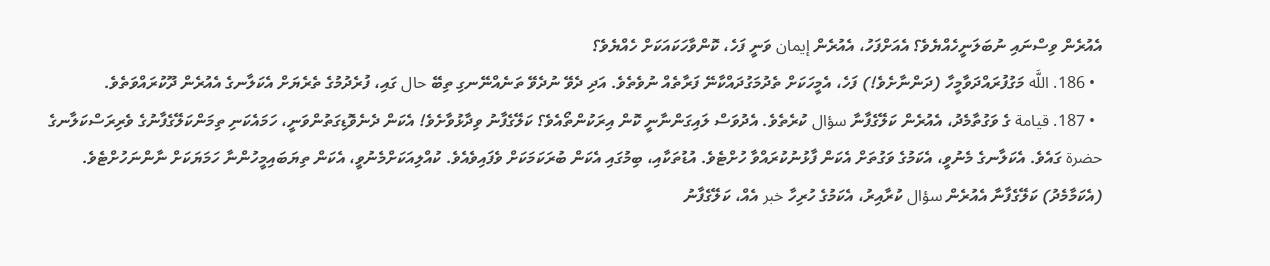އެއުރެން ވިސްނައި ނުބަލަނީހެއްޔެވެ؟ އެއަށްފަހު، އެއުރެން إيمان ވަނީ ފަހެ، ކޮންވާހަކައަކަށް ހެއްޔެވެ؟
  • 186. اللَّه މަގުފުރައްދަވާމީހާ (ދަންނާށެވެ!) ފަހެ، އެމީހަކަށް ތެދުމަގުދައްކާނޭ ފަރާތެއް ނުވެތެވެ. އަދި ދެވޭ ނުދެވޭ ތަނެއްނޭނގި ތިބޭ حال ގައި، ފުރެދުމުގެ ތެރެޔަށް އެކަލާނގެ އެއުރެން ދޫކުރައްވަތެވެ.
  • 187. قيامة ގެ ވަގުތާމެދު، އެއުރެން ކަލޭގެފާނާ سؤال ކުރެތެވެ. އެދުވަސް ލައިގަންނާނީ ކޮން އިރަކުންތޯއެވެ؟ ކަލޭގެފާނު ވިދާޅުވާށެވެ! އެކަން ދެނެވޮޑިގަތުންވަނީ، ހަމައެކަނި ތިމަންކަލޭގެފާނުގެ ވެރިރަސްކަލާނގެ حضرة ގައެވެ. އެކަލާނގެ މެނުވީ، އެކަމުގެ ވަގުތަށް އެކަން ފާޅުނުކުރައްވާ ހުށްޓެވެ. އުޑުތަކާއި، ބިމުގައި އެކަން ބުރަކަމަކަށް ވެފައިވެއެވެ. ކުއްލިއަކަށްމެނުވީ، އެކަން ތިޔަބައިމީހުންނާ ހަމަޔަކަށް ނާންނަހުށްޓެވެ. (އެކަމާމެދު) ކަލޭގެފާނާ އެއުރެން سؤال ކުރާއިރު، އެކަމުގެ ހުރިހާ خبر އެއް، ކަލޭގެފާނު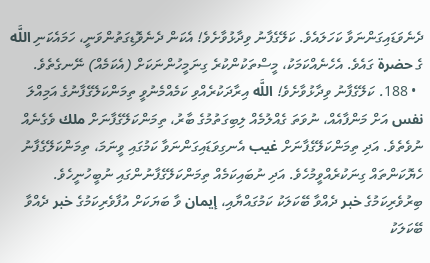ދެނެވަޑައިގަންނަވާ ކަހަލައެވެ. ކަލޭގެފާނު ވިދާޅުވާށެވެ! އެކަން ދެނެވޮޑިގަތުންވަނީ، ހަމައެކަނި اللَّه ގެ حضرة ގައެވެ. އެހެނެއްކަމަކު، މީސްތަކުންކުރެ ގިނަމީހުންނަކަށް (އެކަމެއް) ނޭނގެތެވެ.
  • 188. ކަލޭގެފާނު ވިދާޅުވާށެވެ! اللَّه އިރާދަކުރެއްވި ކަމެއްމެނުވީ ތިމަންކަލޭގެފާނުގެ އަމިއްލަ نفس އަށް މަންފާއެއް، ނުވަތަ ގެއްލުމެއް ލިބިގަތުމުގެ ބާރު، ތިމަންކަލޭގެފާނަށް ملك ވެގެނެއް ނުވެތެވެ. އަދި ތިމަންކަލޭގެފާނަށް غيب އެނގިވަޑައިގަންނަވާ ކަމުގައި ވީނަމަ، ތިމަންކަލޭގެފާނު ހެޔޮކަންތައް ގިނަކުރެއްވީމުހެވެ. އަދި ނުބައިކަމެއް ތިމަންކަލޭގެފާނުންގައި ނުބީހުނީހެވެ. ބިރުވެރިކަމުގެ خبر ދެއްވާ ބޭކަލަކު ކަމުގައްޔާއި، إيمان ވާ ބަޔަކަށް އުފާވެރިކަމުގެ خبر ދެއްވާ ބޭކަލަކު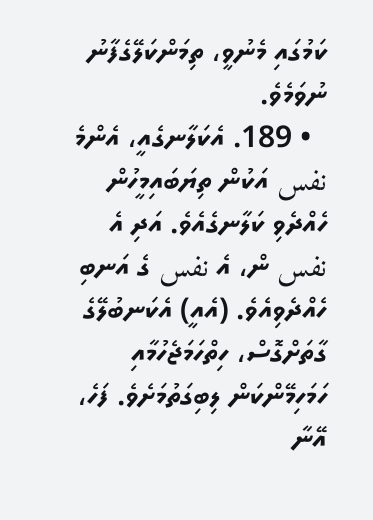ކަމުގައި މެނުވީ، ތިމަންކަލޭގެފާނު ނުވަމެވެ.
  • 189. އެކަލާނގެއީ، އެންމެ نفس އަކުން ތިޔަބައިމީހުން ހެއްދެވި ކަލާނގެއެވެ. އަދި އެ نفس ން، އެ نفس ގެ އަނބި ހެއްދެވިއެވެ. (އެއީ) އެކަނބުލޭގެ ގާތަށްގޮސް، ހިތްހަމަޖެހުމާއި ހަމަހިމޭންކަން ލިބިގަތުމަށެވެ. ފަހެ، އޭނާ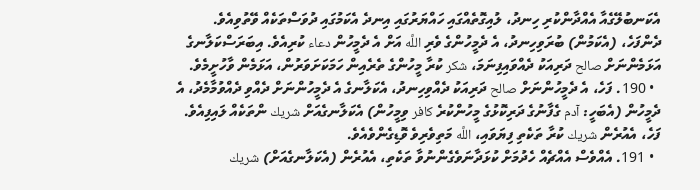އެކަނބުލޭގެއާ އެއްދާންކުރި ހިނދު، ލުއިގޮތެއްގައި ހައްޔަރުގައި އިނދެ އެކަމުގައި ދުވަސްތަކެއް ވޭތުވިއެވެ. ދެންފަހެ، (އެކަމުން) ބުރަވިހިނދު، އެ ދެމީހުންގެ ވެރި اللَّه އަށް އެ ދެމީހުން دعاء ކުރިއެވެ. އިބަރަސްކަލާނގެ އަޅަމެންނަށް صالح ދަރިއަކު ދެއްވައިފިނަމަ، شكر ކުރާ މީހުންގެ ތެރެއިން ހަމަކަށަވަރުން، އަޅަމެން ވާހުށީމެވެ.
  • 190. ފަހެ، އެ ދެމީހުންނަށް صالح ދަރިއަކު ދެއްވިހިނދު، އެކަލާނގެ އެ ދެމީހުންނަށް ދެއްވި ދެއްވުމާމެދު، އެ ދެމީހުން (އެބަހީ: آدم ގެފާނުގެ ދަރިކޮޅުގެ މީހުންކުރެ كافر ވިމީހުން) އެކަލާނގެއަށް شريك ންތަކެއް ލައިފިއެވެ. ފަހެ، އެއުރެން شريك ކުރާ ތަކެތި ފިޔަވައި، اللَّه މަތިވެރިވެ ވޮޑިގެންވެއެވެ.
  • 191. އެއްވެސް އެއްޗެއް ހެދުމަށް ކުޅަދާނަވެގެންނުވާ ތަކެތި، އެއުރެން (އެކަލާނގެއަށް) شريك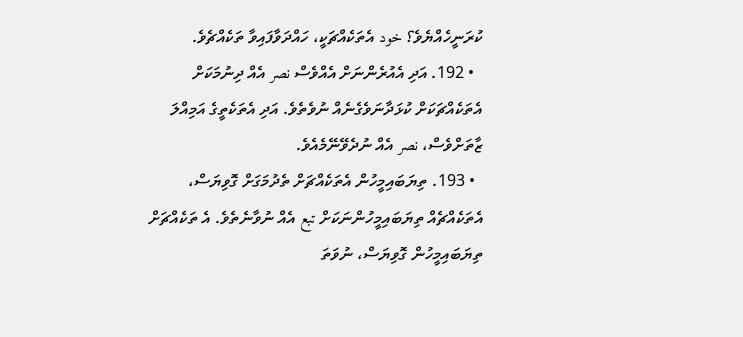ކުރަނީހެއްޔެވެ؟ خود އެތަކެއްޗަކީ، ހައްދަވާފައިވާ ތަކެއްޗެވެ.
  • 192. އަދި އެއުރެންނަށް އެއްވެސް نصر އެއް ދިނުމަކަށް އެތަކެއްޗަކަށް ކުޅަދާނަވެގެނެއް ނުވެތެވެ. އަދި އެތަކެތީގެ އަމިއްލަ ޒާތަށްވެސް، نصر އެއް ނުދެވޭނޭމެއެވެ.
  • 193. ތިޔަބައިމީހުން އެތަކެއްޗަށް ތެދުމަގަށް ގޮވިޔަސް، އެތަކެއްޗެއް ތިޔަބައިމީހުންނަކަށް تبع އެއް ނުވާނެތެވެ. އެ ތަކެއްޗަށް ތިޔަބައިމީހުން ގޮވިޔަސް، ނުވަތަ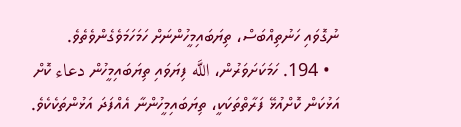ނުގޮވައި ހަނުތިއްބަސް، ތިޔަބައިމީހުންނަށް ހަމަހަމަވެގެންވެތެވެ.
  • 194. ހަމަކަށަވަރުން، اللَّه ފިޔަވައި ތިޔަބައިމީހުން دعاء ކޮށް އަޅުކަން ކޮށްއުޅޭ ފަރާތްތަކަކީ، ތިޔަބައިމީހުންނާ އެއްފަދަ އަޅުންތަކެކެވެ.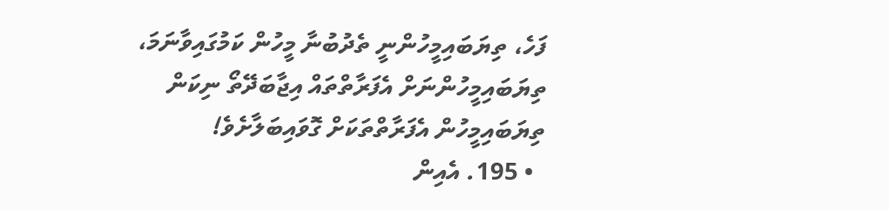ފަހެ، ތިޔަބައިމީހުންނީ ތެދުބުނާ މީހުން ކަމުގައިވާނަމަ، ތިޔަބައިމީހުންނަށް އެފަރާތްތައް އިޖާބަދޭތޯ ނިކަން ތިޔަބައިމީހުން އެފަރާތްތަކަށް ގޮވައިބަލާށެވެ!
  • 195. އެއިން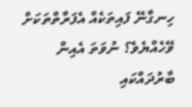ހިނގާނޭ ފައިތަކެއް އެފަރާތްތަކަށް ވޭހެއްޔެވެ؟ ނުވަތަ އެއިން ބާރުދައްކައި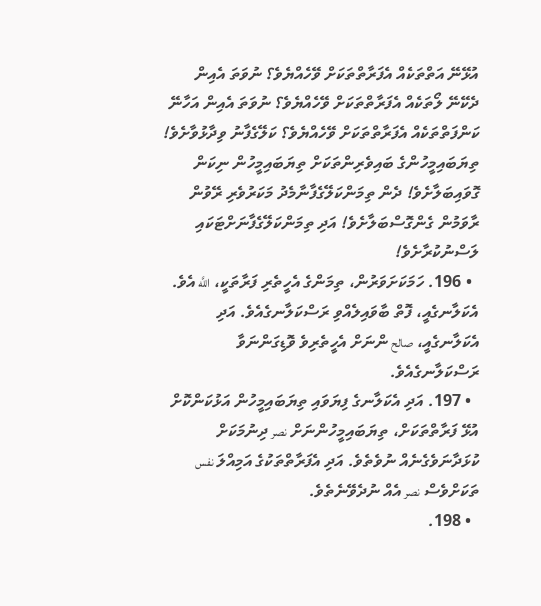އުޅޭނޭ އަތްތަކެއް އެފަރާތްތަކަށް ވޭހެއްޔެވެ؟ ނުވަތަ އެއިން ދެކޭނޭ ލޯތަކެއް އެފަރާތްތަކަށް ވޭހެއްޔެވެ؟ ނުވަތަ އެއިން އަހާނޭ ކަންފަތްތަކެއް އެފަރާތްތަކަށް ވޭހެއްޔެވެ؟ ކަލޭގެފާނު ވިދާޅުވާށެވެ! ތިޔަބައިމީހުންގެ ބައިވެރިންތަކަށް ތިޔަބައިމީހުން ނިކަން ގޮވައިބަލާށެވެ! ދެން ތިމަންކަލޭގެފާނާމެދު މަކަރުވެރި ރޭވުން ރާވަމުން ގެންގޮސްބަލާށެވެ! އަދި ތިމަންކަލޭގެފާނަށްޓަކައި ލަސްނުކުރާށެވެ!
  • 196. ހަމަކަށަވަރުން، ތިމަންގެ އެހީތެރި ފަރާތަކީ، اللَّه އެވެ. އެކަލާނގެއީ، ފޮތް ބާވައިލެއްވި ރަސްކަލާނގެއެވެ. އަދި އެކަލާނގެއީ، صالح ންނަށް އެހީތެރިވެ ވޮޑިގަންނަވާ ރަސްކަލާނގެއެވެ.
  • 197. އަދި އެކަލާނގެ ފިޔަވައި ތިޔަބައިމީހުން އަޅުކަންކޮށް އުޅޭ ފަރާތްތަކަށް، ތިޔަބައިމީހުންނަށް نصر ދިނުމަކަށް ކުޅަދާނަވެގެނެއް ނުވެތެވެ. އަދި އެފަރާތްތަކުގެ އަމިއްލަ نفس ތަކަށްވެސް نصر އެއް ނުދެވޭނެތެވެ.
  • 198.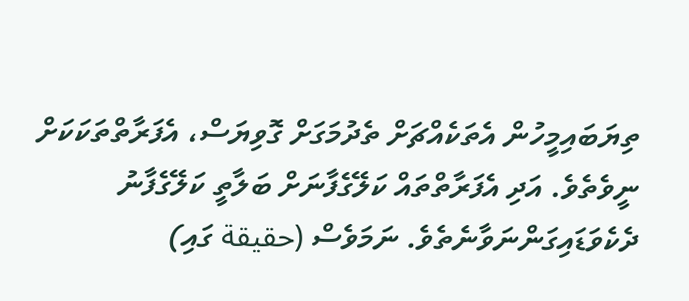ތިޔަބައިމީހުން އެތަކެއްޗަށް ތެދުމަގަށް ގޮވިޔަސް، އެފަރާތްތަކަކަށް ނީވެތެވެ. އަދި އެފަރާތްތައް ކަލޭގެފާނަށް ބަލާތީ ކަލޭގެފާނު ދެކެވަޑައިގަންނަވާނެތެވެ. ނަމަވެސް (حقيقة ގައި)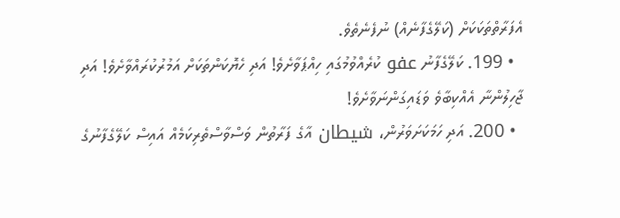އެފަރާތްތަކަކަށް (ކަލޭގެފާނެއް) ނުފެނެތެވެ.
  • 199. ކަލޭގެފާނު عفو ކުރެއްވުމުގައި ހިއްޕަވާށެވެ! އަދި ހެޔޮކަންތަކަށް އަމުރުކުރައްވާށެވެ! އަދި ޖާހިލުންނާ އެއްކިބާވެ ވަޑައިގަންނަވާށެވެ!
  • 200. އަދި ހަމަކަށަވަރުން، شيطان އާގެ ފަރާތުން ވަސްވާސްތެރިކަމެއް އައިސް ކަލޭގެފާނުގެ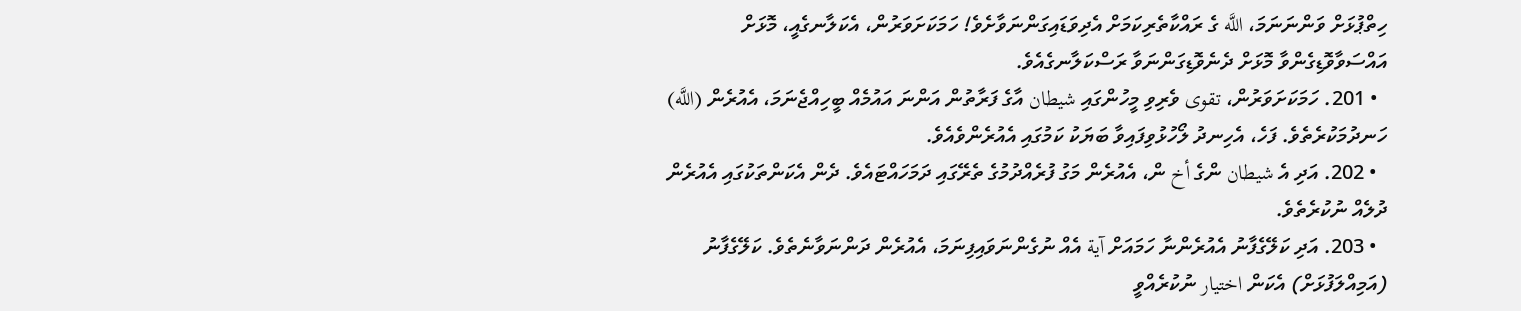ހިތްޕުޅަށް ވަންނަނަމަ، اللَّه ގެ ރައްކާތެރިކަމަށް އެދިވަޑައިގަންނަވާށެވެ! ހަމަކަށަވަރުން، އެކަލާނގެއީ، މޮޅަށް އައްސަވާވޮޑިގެންވާ މޮޅަށް ދެނެވޮޑިގަންނަވާ ރަސްކަލާނގެއެވެ.
  • 201. ހަމަކަށަވަރުން، تقوى ވެރިވި މީހުންގައި شيطان އާގެ ފަރާތުން އަންނަ އައުމެއް ބީހިއްޖެނަމަ، އެއުރެން (اللَّه) ހަނދުމަކުރެތެވެ. ފަހެ، އެހިނދު ލޯހުޅުވިފައިވާ ބަޔަކު ކަމުގައި އެއުރެންވެއެވެ.
  • 202. އަދި އެ شيطان ންގެ أخ ން، އެއުރެން މަގު ފުރެއްދުމުގެ ތެރޭގައި ދަމަހައްޓައެވެ. ދެން އެކަންތަކުގައި އެއުރެން ދުލެއް ނުކުރެތެވެ.
  • 203. އަދި ކަލޭގެފާނު އެއުރެންނާ ހަމައަށް آية އެއް ނުގެންނަވައިފިނަމަ، އެއުރެން ދަންނަވާނެތެވެ. ކަލޭގެފާނު (އަމިއްލަފުޅަށް) އެކަން اختيار ނުކުރެއްވީ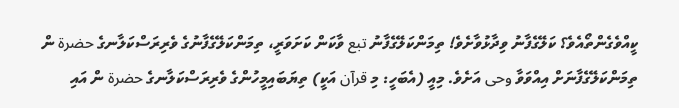ކީއްވެގެންތޯއެވެ؟ ކަލޭގެފާނު ވިދާޅުވާށެވެ! ތިމަންކަލޭގެފާނު تبع ވާކަން ކަށަވަރީ، ތިމަންކަލޭގެފާނުގެ ވެރިރަސްކަލާނގެ حضرة ން ތިމަންކަލޭގެފާނަށް އިއްވަވާ وحى އަށެވެ. މިއީ (އެބަހީ: މި قرآن އަކީ) ތިޔަބައިމީހުންގެ ވެރިރަސްކަލާނގެ حضرة ން އައި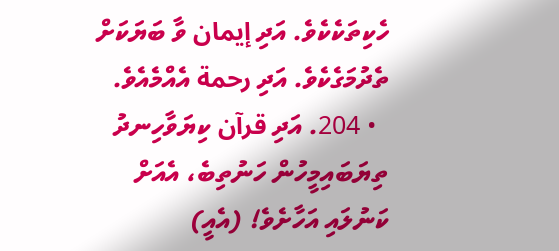ހެކިތަކެކެވެ. އަދި إيمان ވާ ބަޔަކަށް ތެދުމަގެކެވެ. އަދި رحمة އެއްމެއެވެ.
  • 204. އަދި قرآن ކިޔަވާހިނދު ތިޔަބައިމީހުން ހަނުތިބެ، އެއަށް ކަނުލައި އަހާށެވެ! (އެއީ)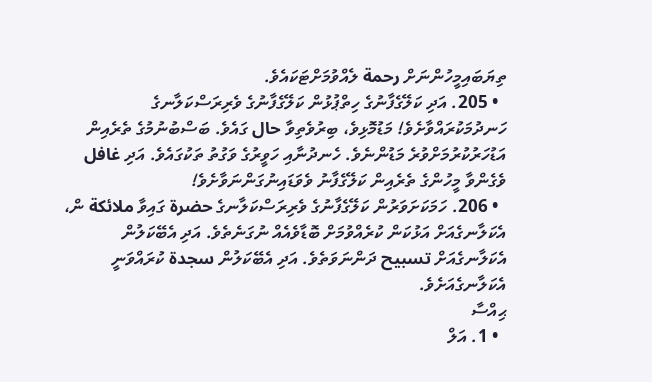ތިޔަބައިމީހުންނަށް رحمة ލެއްވުމަށްޓަކައެވެ.
  • 205. އަދި ކަލޭގެފާނުގެ ހިތްޕުޅުން ކަލޭގެފާނުގެ ވެރިރަސްކަލާނގެ ހަނދުމަކުރައްވާށެވެ! މަޑުމޮޅިވެ، ބިރުވެތިވާ حال ގައެވެ. ބަސްބުނުމުގެ ތެރެއިން އަޑުހަރުކުރުމަށްވުރެ މަޑުންނެވެ. ހެނދުނާއި ހަވީރުގެ ވަގުތު ތަކުގައެވެ. އަދި غافل ވެގެންވާ މީހުންގެ ތެރެއިން ކަލޭގެފާނު ވެވަޑައިނުގަންނަވާށެވެ!
  • 206. ހަމަކަށަވަރުން ކަލޭގެފާނުގެ ވެރިރަސްކަލާނގެ حضرة ގައިވާ ملائكة ން، އެކަލާނގެއަށް އަޅުކަން ކުރެއްވުމަށް ބޮޑާވެއެއް ނުގަނެތެވެ. އަދި އެބޭކަލުން އެކަލާނގެއަށް تسبيح ދަންނަވަތެވެ. އަދި އެބޭކަލުން سجدة ކުރައްވަނީ އެކަލާނގެއަށެވެ.
ޙިއްސާ
  • 1. އަލް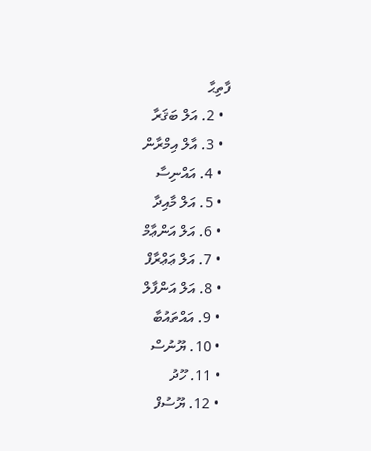ފާތިޙާ
  • 2. އަލް ބަޤަރާ
  • 3. އާލް އިމްރާން
  • 4. އައްނިސާ
  • 5. އަލް މާއިދާ
  • 6. އަލް އަންޢާމް
  • 7. އަލް ޢަޢްރާފް
  • 8. އަލް އަންފާލް
  • 9. އައްތައުބާ
  • 10. ޔޫނުސް
  • 11. ހޫދު
  • 12. ޔޫސުފް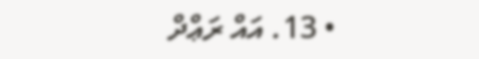• 13. އައް ރަޢްދް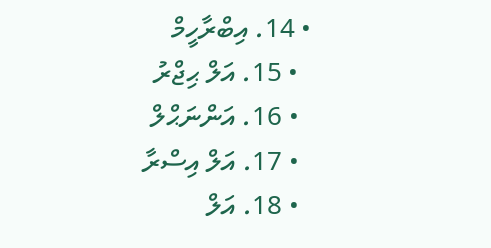• 14. އިބްރާހީމް
  • 15. އަލް ޙިޖްރު
  • 16. އަންނަޙްލް
  • 17. އަލް އިސްރާ
  • 18. އަލް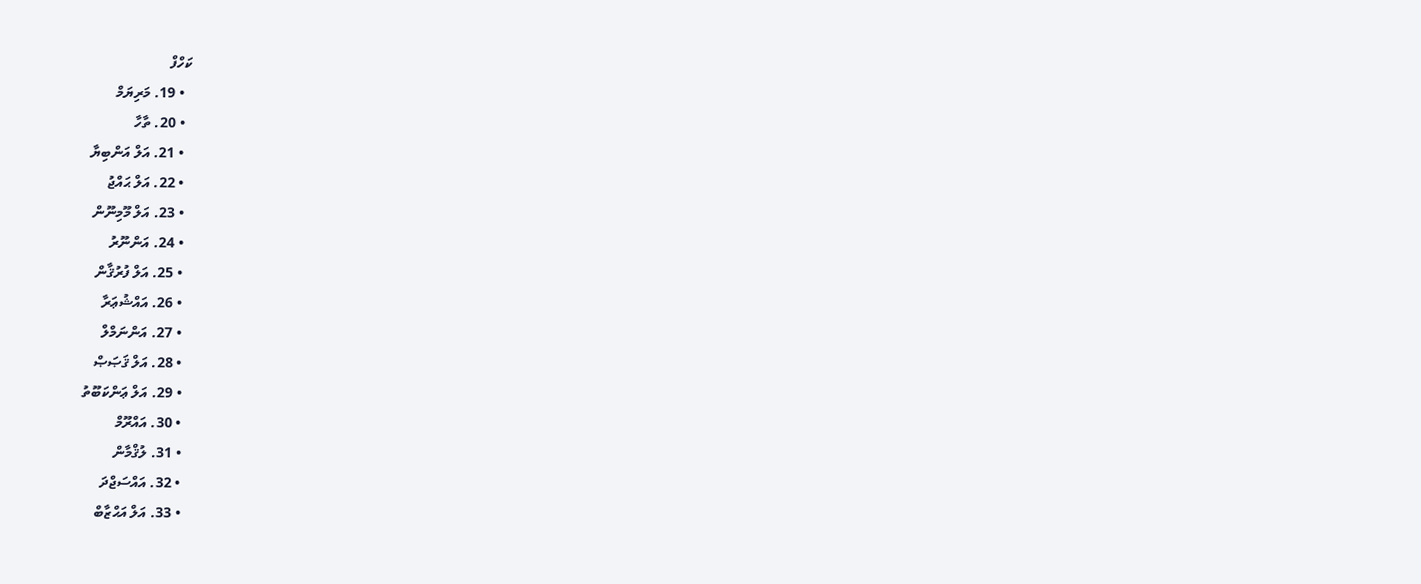ކަހްފް
  • 19. މަރިޔަމް
  • 20. ތާހާ
  • 21. އަލް އަންބިޔާ
  • 22. އަލް ޙައްޖު
  • 23. އަލް މޫމިނޫން
  • 24. އަންނޫރު
  • 25. އަލް ފުރުޤާން
  • 26. އައްޝުޢަރާ
  • 27. އަންނަމްލް
  • 28. އަލް ޤަޞަޞް
  • 29. އަލް ޢަންކަބޫތު
  • 30. އައްރޫމް
  • 31. ލުޤްމާން
  • 32. އައްސަޖްދަ
  • 33. އަލް އަޙްޒާބް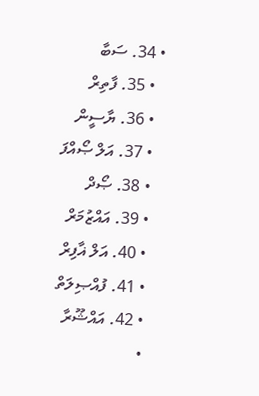• 34. ސަބާ
  • 35. ފާތިރް
  • 36. ޔާސީން
  • 37. އަލް ޞޯއްފަ
  • 38. ޞޯދް
  • 39. އައްޒުމަރް
  • 40. އަލް ޣާފިރް
  • 41. ފުއްޞިލަތް
  • 42. އައްޝޫރާ
  •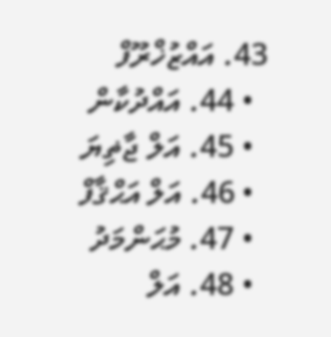43. އައްޒުޚްރޫފް
  • 44. އައްދުކާން
  • 45. އަލް ޖާޡިޔަ
  • 46. އަލް އަޙްޤާފް
  • 47. މުޙަންމަދު
  • 48. އަލް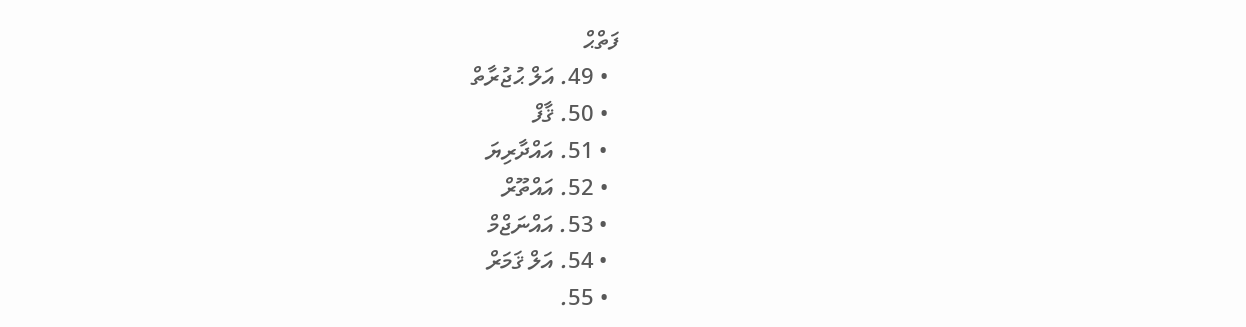ފަތްޙް
  • 49. އަލް ޙުޖުރާތް
  • 50. ޤާފް
  • 51. އައްދާރިޔަ
  • 52. އައްތޫރް
  • 53. އައްނަޖްމް
  • 54. އަލް ޤަމަރް
  • 55.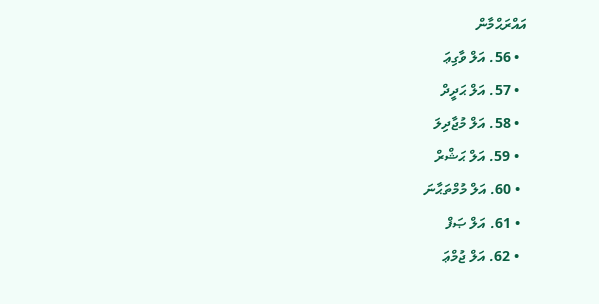އައްރަޙްމާން
  • 56. އަލް ވާގިޢަ
  • 57. އަލް ޙަދީދް
  • 58. އަލް މުޖާދިލަ
  • 59. އަލް ޙަޝްރް
  • 60. އަލް މުމްތަޙާނަ
  • 61. އަލް ޞަފް
  • 62. އަލް ޖުމްޢަ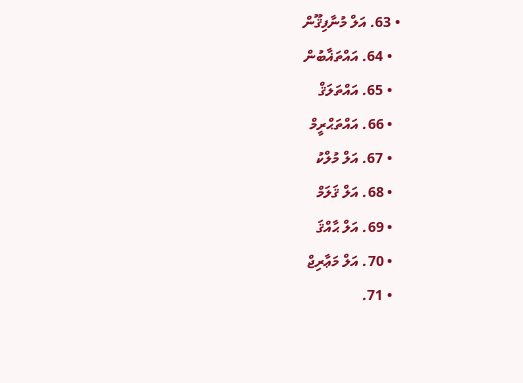• 63. އަލް މުނާފިޤޫން
  • 64. އައްތަޣާބުން
  • 65. އައްތަލަޤް
  • 66. އައްތަޙްރީމް
  • 67. އަލް މުލްކު
  • 68. އަލް ޤަލަމް
  • 69. އަލް ޙާއްޤަ
  • 70. އަލް މަޢާރިޖް
  • 71.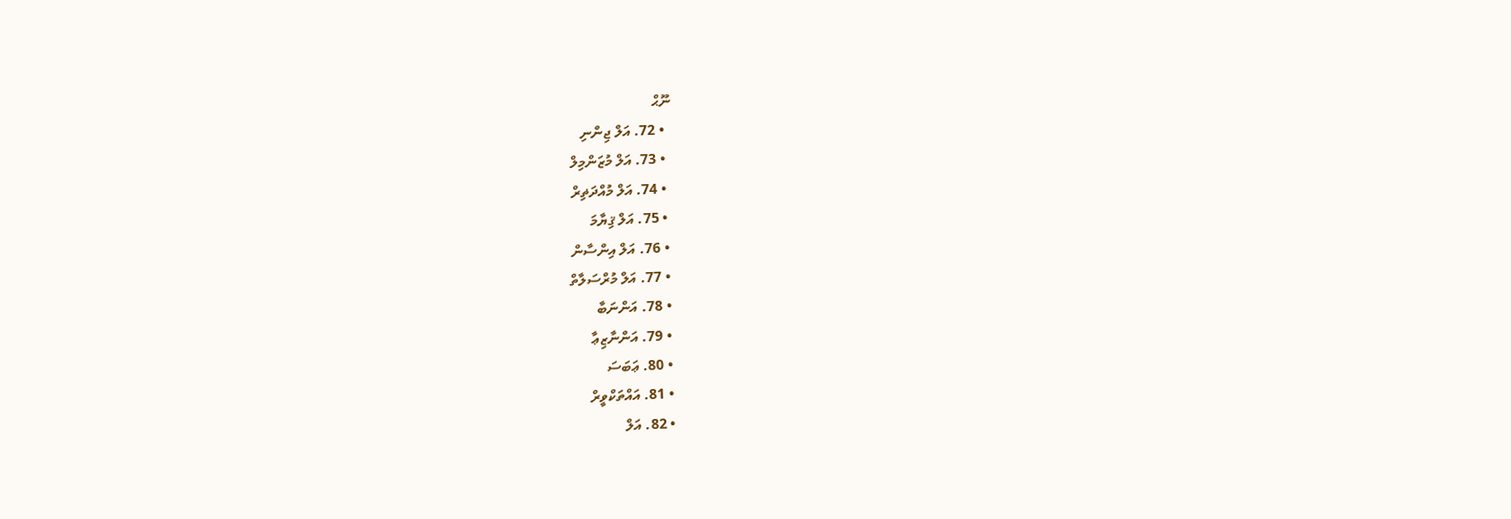ނޫޙް
  • 72. އަލް ޖިންނި
  • 73. އަލް މުޒަންމިލް
  • 74. އަލް މުއްދަޡިރް
  • 75. އަލް ޤިޔާމަ
  • 76. އަލް އިންސާން
  • 77. އަލް މުރްސަލާތް
  • 78. އަންނަބާ
  • 79. އަންނާޒިޢާ
  • 80. ޢަބަސަ
  • 81. އައްތަކްވީރް
  • 82. އަލް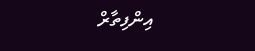އިންފިތާރް